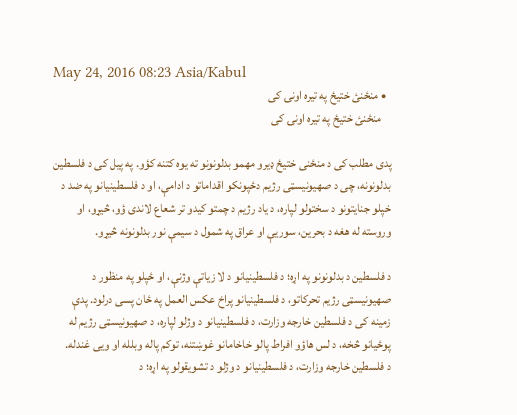May 24, 2016 08:23 Asia/Kabul
  • منځنئ ختیځ په تیره اونۍ کی
    منځنئ ختیځ په تیره اونۍ کی

پدی مطلب کی د منځنی ختیځ ډیرو مهمو بدلونونو ته یوه کتنه کؤو. په پیل کی د فلسطین بدلونونه، چی د صهیونیسټی رژیم دځپونکو اقداماتو د ادامې، او د فلسطینیانو په ضد د خپلو جنایتونو د سختولو لپاره، د یاد رژیم د چمتو کیدو تر شعاع لاندی ؤو، څیړو، او وروسته له هغه د بحرین، سوریې او عراق په شمول د سیمې نور بدلونونه څیړو.

د فلسطین د بدلونونو په اړه؛ د فلسطینیانو د لا زیاتې وژنې، او ځپلو په منظور د صهیونیسټی رژیم تحرکاتو، د فلسطینیانو پراخ عکس العمل په ځان پسی درلود. پدې زمینه کی د فلسطین خارجه وزارت، د فلسطینیانو د وژلو لپاره، د صهیونیسټی رژیم له پوځیانو څخه، د لس هاؤو افراط پالو خاخامانو غوښتنه، توکم پاله وبلله او ویی غندله.
د فلسطین خارجه وزارت، د فلسطینیانو د وژلو د تشویقولو په اړه؛ د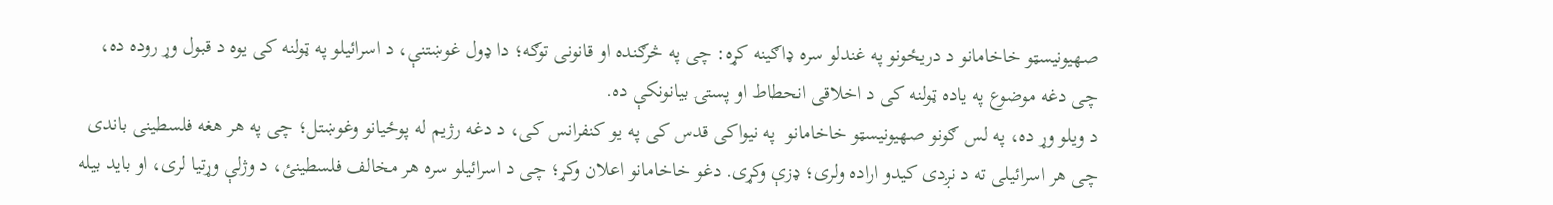صهیونیسټو خاخامانو د دریځونو په غندلو سره ډاګینه کړه: چی په څرګنده او قانونی توګه؛ دا ډول غوښتنې، د اسرائیلو په ټولنه کی یوه د قبول وړ روده ده، چی دغه موضوع په یاده ټولنه کی د اخلاقی انحطاط او پستۍ بیانونکې ده.
د ویلو وړ ده، په لس ګونو صهیونیسټو خاخامانو  په نیواکی قدس کی په یو کنفرانس کی، د دغه رژیم له پوځیانو وغوښتل؛ چی په هر هغه فلسطینی باندی چی هر اسرائیلی ته د نږدی کیدو اراده ولری؛ ډزې وکړی. دغو خاخامانو اعلان وکړ؛ چی د اسرائیلو سره هر مخالف فلسطینئ، د وژلې وړتیا لری، او باید بیله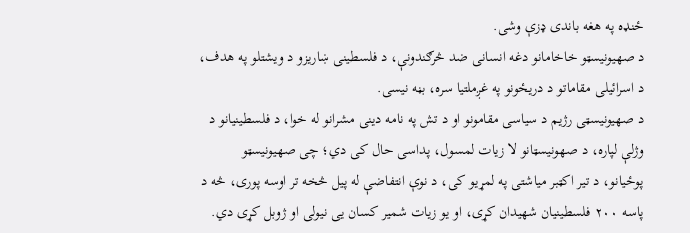ځنډه په هغه باندی ډزې وشی.
د صهیونیسټو خاخامانو دغه انسانی ضد څرګندونې، د فلسطینی ښاریزو د ویشتلو په هدف، د اسرائیلی مقاماتو د دریځونو په غږملتیا سره، بڼه نیسی.
د صهیونیسټی رژیم د سیاسی مقامونو او د تش په نامه دینی مشرانو له خوا، د فلسطینیانو د وژلې لپاره، د صهونیسټانو لا زیات لمسول، پداسی حال کی دي؛ چی صهیونیسټو پوځیانو، د تیر اکټبر میاشتی په لمړیو کی، د نوې انتفاضې له پیل څخه تر اوسه پوری، څه د پاسه ۲۰۰ فلسطینیان شهیدان کړی، او یو زیات شمیر کسان یی نیولی او ژوبل کړی دي.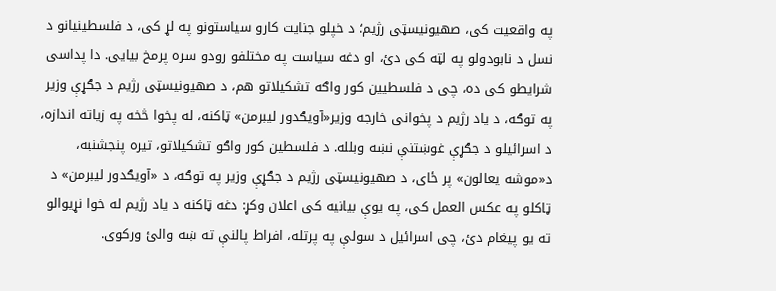په واقعیت کی، صهیونیسټی رژیم؛ د خپلو جنایت کارو سیاستونو په لړ کی، د فلسطینیانو د نسل د نابودولو په لټه کی دئ، او دغه سیاست په مختلفو رودو سره پرمخ بیایی. دا پداسی شرایطو کی ده، چی د فلسطیین کور واګه تشکیلاتو هم، د صهیونیسټی رژیم د جګړې وزیر په توګه، د یاد رژیم د پخوانی خارجه وزیر«آویګدور لیبرمن» ټاکنه، له پخوا څخه په زیاته اندازه، د اسرائیلو د جګړې غوښتنې نښه وبلله. د فلسطین کور واګو تشکیلاتو، تیره پنجشنبه، د«موشه یعالون» پر ځای، د صهیونیسټی رژیم د جګړې وزیر په توګه، د «آویګدور لیبرمن» د ټاکلو په عکس العمل کی، په یوې بیانیه کی اعلان وکړ: دغه ټاکنه د یاد رژیم له خوا نړیوالو ته یو پیغام دئ، چی اسرائیل د سولې په پرتله، افراط پالنې ته ښه والئ ورکوی.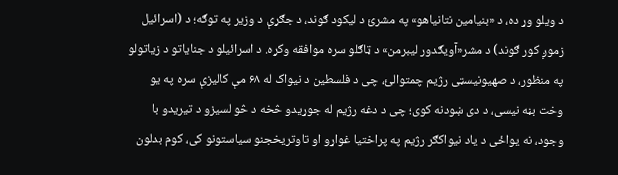د ویلو وړ ده، د «بنیامین نتانیاهو» په مشرئ د لیکود ګوند، د جګړې د وزیر په توګه؛ د (اسرائيل زموږ کور ګوند) د مشر«آویګدور لیبرمن» د ټاګلو سره موافقه وکړه. د اسرائیلو د جنایاتو د زیاتولو په منظور، د صهیونیسټی رژیم چمتوالئ، چی د فلسطین د نیواک له ۶۸ مې کالیزې سره په یو وخت بڼه نیسی، د دی ښودنه کوی؛ چی د دغه رژیم له جوړیدو څخه د څو لسیزو د تیریدو با وجود، نه یواځی د یاد نیواکګر رژیم په پراختیا غواړو او تاوتریخجنو سیاستونو کی، کوم بدلون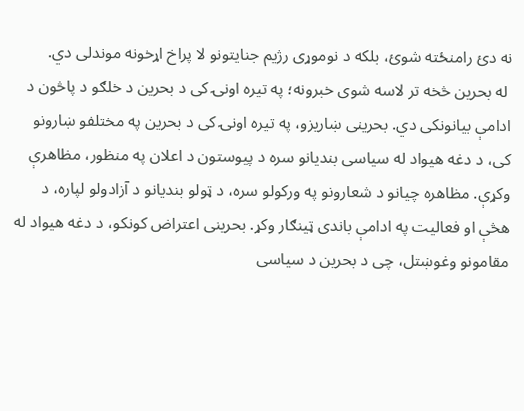نه دئ رامنځته شوئ، بلکه د نوموړی رژیم جنایتونو لا پراخ اړخونه موندلی دي.
 له بحرین څخه تر لاسه شوی خبرونه؛ په تیره اونۍ کی د بحرین د خلګو د پاڅون د ادامې بیانونکی دي. بحرینی ښاریزو، په تیره اونۍ کی د بحرین په مختلفو ښارونو کی، د دغه هیواد له سیاسی بندیانو سره د پیوستون د اعلان په منظور، مظاهرې وکړې. مظاهره چیانو د شعارونو په ورکولو سره، د ټولو بندیانو د آزادولو لپاره، د هڅې او فعالیت په ادامې باندی ټینګار وکړ. بحرینی اعتراض کونکو، د دغه هیواد له مقامونو وغوښتل، چی د بحرین د سیاسی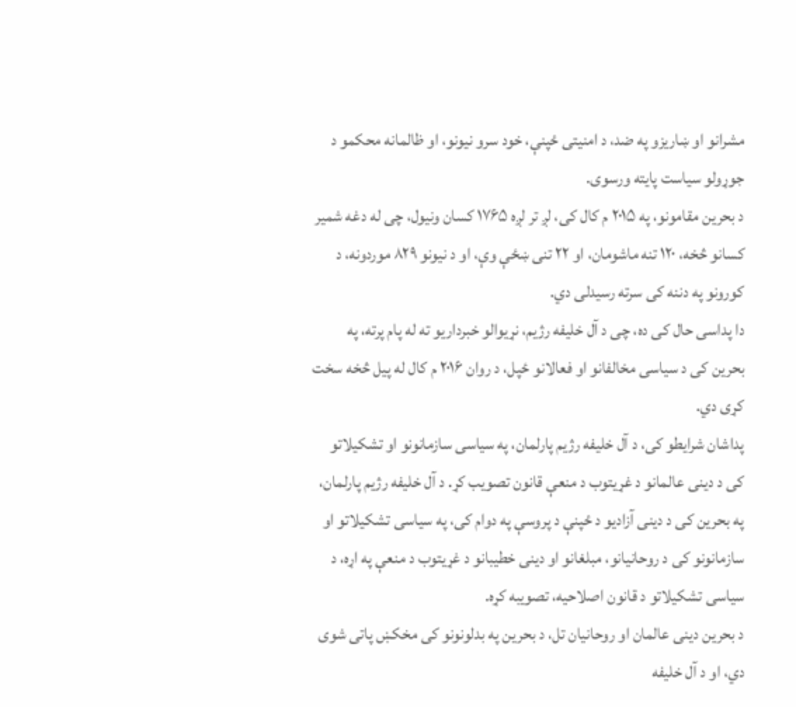مشرانو او ښاریزو په ضد، د امنیتی ځپنې، خود سرو نیونو، او ظالمانه محکمو د جوړولو سیاست پایته ورسوی.
د بحرین مقامونو، په ۲۰۱۵ م کال کی، لږ تر لږه ۱۷۶۵ کسان ونیول، چی له دغه شمیر کسانو څخه، ۱۲۰ تنه ماشومان، او ۲۲ تنی ښځې وې، او د نیونو ۸۲۹ موردونه، د کورونو په دننه کی سرته رسیدلی دي.
دا پداسی حال کی ده، چی د آل خلیفه رژیم، نړیوالو خبرداریو ته له پام پرته، په بحرین کی د سیاسی مخالفانو او فعالانو ځپل، د روان ۲۰۱۶ م کال له پیل څخه سخت کړی دي.
پداشان شرایطو کی، د آل خلیفه رژیم پارلمان، په سیاسی سازمانونو او تشکیلاتو کی د دینی عالمانو د غړیتوب د منعې قانون تصویب کړ. د آل خلیفه رژیم پارلمان، په بحرین کی د دینی آزادیو د ځپنې د پروسې په دوام کی، په سیاسی تشکیلاتو او سازمانونو کی د روحانیانو، مبلغانو او دینی خطیبانو د غړیتوب د منعې په اړه، د سیاسی تشکیلاتو د قانون اصلاحیه، تصویبه کړه.
د بحرین دینی عالمان او روحانیان تل، د بحرین په بدلونونو کی مخکښ پاتی شوی دي، او د آل خلیفه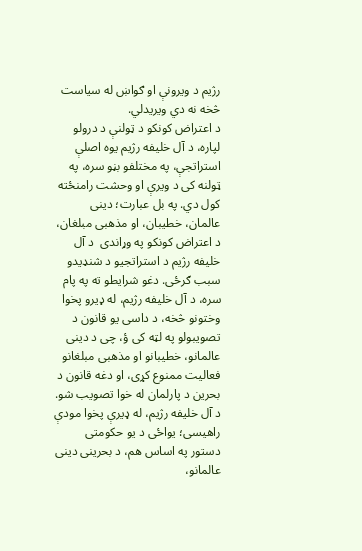رژیم د ویرونې او ګواښ له سیاست څخه نه دي ویریدلي.
د اعتراض کونکو د ټولنې د درولو لپاره، د آل خلیفه رژیم یوه اصلې استراتجې، په مختلفو بڼو سره، په ټولنه کی د ویرې او وحشت رامنځته کول دي. په بل عبارت؛ دینی عالمان، خطیبان، او مذهبی مبلغان، د اعتراض کونکو په وړاندی  د آل خلیفه رژیم د استراتجیو د شنډیدو سبب ګرځی. دغو شرایطو ته په پام سره، د آل خلیفه رژیم، له ډیرو پخوا وختونو څخه، د داسی یو قانون د تصویبولو په لټه کی ؤ، چی د دینی عالمانو، خطیبانو او مذهبی مبلغانو فعالیت ممنوع کړی، او دغه قانون د بحرین د پارلمان له خوا تصویب شو.
د آل خلیفه رژیم، له ډیرې پخوا مودې راهیسی؛ یواځی د یو حکومتی دستور په اساس هم، د بحرینی دینی عالمانو،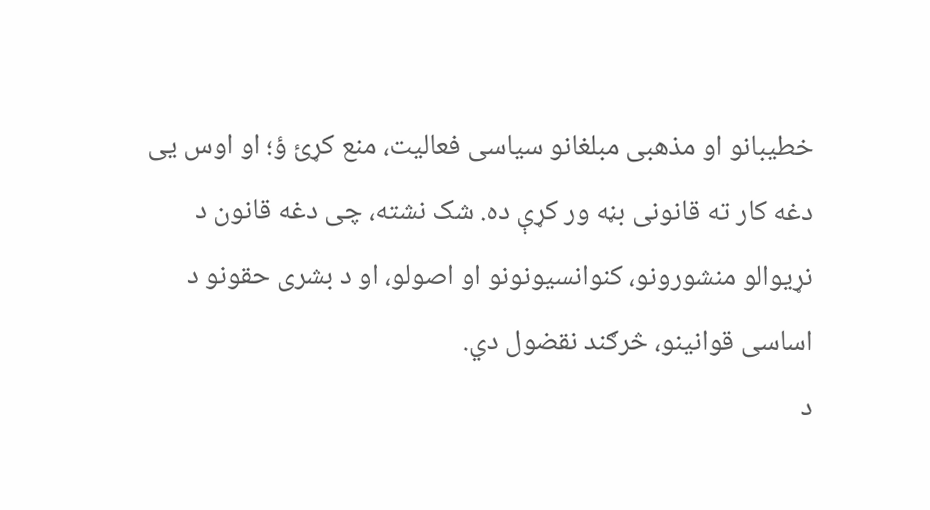خطیبانو او مذهبی مبلغانو سیاسی فعالیت، منع کړئ ؤ؛ او اوس یی دغه کار ته قانونی بڼه ور کړې ده. شک نشته، چی دغه قانون د نړیوالو منشورونو، کنوانسیونونو او اصولو، او د بشری حقونو د اساسی قوانینو، څرګند نقضول دي.
د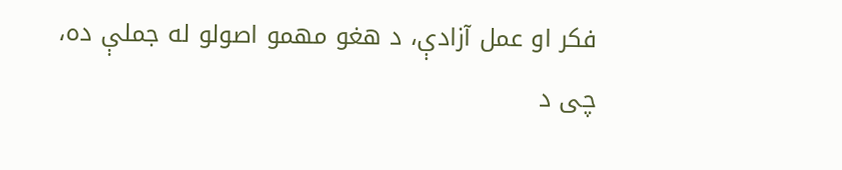فکر او عمل آزادې، د هغو مهمو اصولو له جملې ده، چی د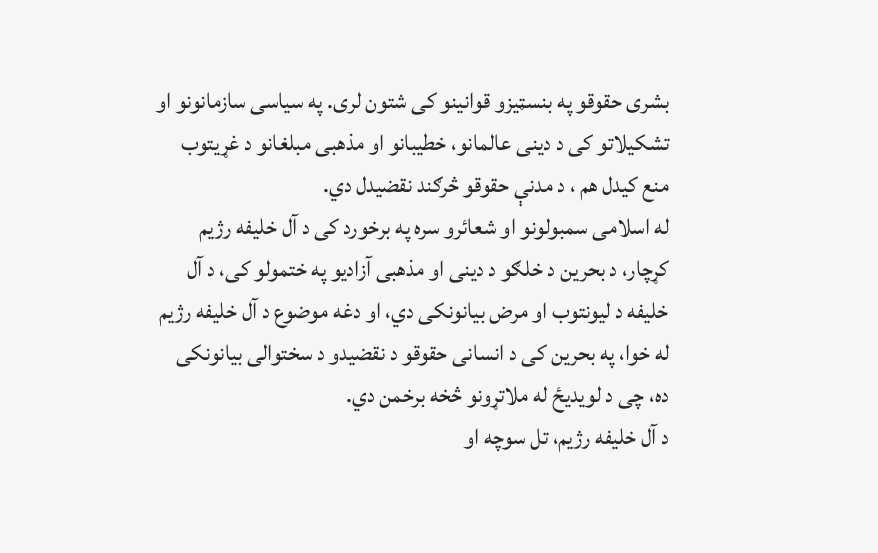بشری حقوقو په بنسټيزو قوانینو کی شتون لری. په سیاسی سازمانونو او تشکیلاتو کی د دینی عالمانو، خطیبانو او مذهبی مبلغانو د غړیتوب منع کیدل هم ، د مدنې حقوقو څرګند نقضیدل دي.
له اسلامی سمبولونو او شعائرو سره په برخورد کی د آل خلیفه رژیم کړچار، د بحرین د خلګو د دینی او مذهبی آزادیو په ختمولو کی، د آل خلیفه د لیونتوب او مرض بیانونکی دي، او دغه موضوع د آل خلیفه رژیم له خوا، په بحرین کی د انسانی حقوقو د نقضیدو د سختوالی بیانونکی ده، چی د لویدیځ له ملاتړونو څخه برخمن دي.
د آل خلیفه رژیم، تل سوچه او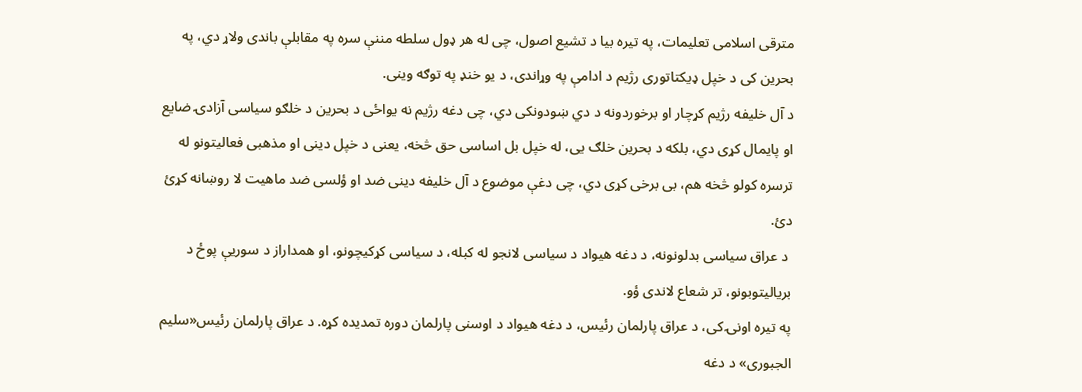مترقی اسلامی تعلیمات، په تیره بیا د تشیع اصول، چی له هر ډول سلطه مننې سره په مقابلې باندی ولاړ دي، په بحرین کی د خپل ډیکتاتوری رژیم د ادامې په وړاندی، د یو خنډ په توګه وینی.
د آل خلیفه رژیم کړچار او برخوردونه د دي ښودونکی دي، چی دغه رژیم نه یواځی د بحرین د خلګو سیاسی آزادۍ ضایع او پایمال کړی دي، بلکه د بحرین خلګ یی، له خپل بل اساسی حق څخه، یعنی د خپل دینی او مذهبی فعالیتونو له ترسره کولو څخه هم، بی برخی کړی دي، چی دغې موضوع د آل خلیفه دینی ضد او ؤلسی ضد ماهیت لا روښانه کړئ دئ.
 د عراق سیاسی بدلونونه، د دغه هیواد د سیاسی لانجو له کبله، د سیاسی کړکیچونو، او همداراز د سوریې پوځ د بریالیتوبونو، تر شعاع لاندی ؤو.
په تیره اونۍ کی، د عراق پارلمان رئیس، د دغه هیواد د اوسنی پارلمان دوره تمدیده کړه. د عراق پارلمان رئیس«سلیم الجبوری» د دغه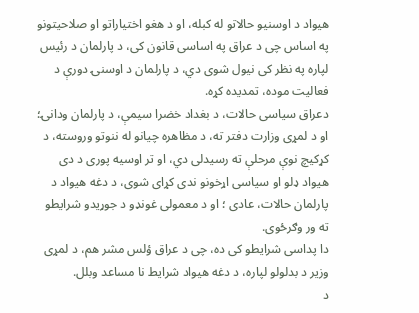هیواد د اوسنیو حالاتو له کبله، او د هغو اختیاراتو او صلاحیتونو په اساس چی د عراق په اساسی قانون کی، د پارلمان د رئيس لپاره په نظر کی نیول شوی دي، د پارلمان د اوسنۍ دورې د فعالیت موده، تمدیده کړه.
دعراق سیاسی حالات، د بغداد خضرا سیمې، د پارلمان ودانۍ؛ او د لمړی وزارت دفتر ته، د مظاهره چیانو له ننوتو وروسته، د کړکیچ نوې مرحلې ته رسیدلی دي، او تر اوسیه پوری د دی هیواد ډلو او سیاسی اړخونو ندی کړای شوی، د دغه هیواد د پارلمان حالات، عادی ؛ او د معمولی غونډو د جوړیدو شرایطو ته ور وګرځوی.
دا پداسی شرایطو کی ده، چی د عراق ؤلس مشر هم، د لمړی وزیر د بدلولو لپاره، د دغه هیواد شرایط نا مساعد وبلل.
د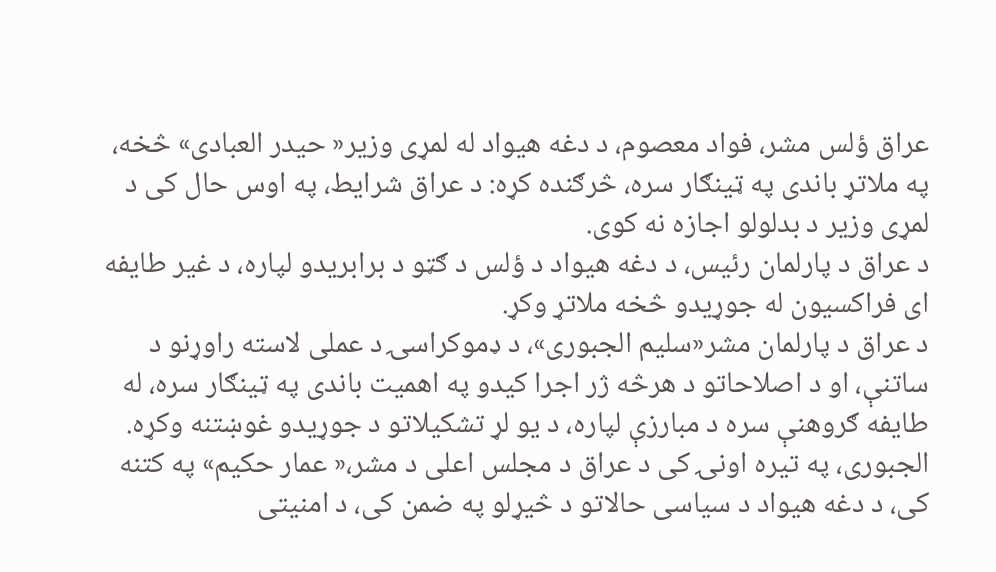عراق ؤلس مشر، فواد معصوم، د دغه هیواد له لمړی وزیر« حیدر العبادی» څخه، په ملاتړ باندی په ټینګار سره، څرګنده کړه: د عراق شرایط، په اوس حال کی د لمړی وزیر د بدلولو اجازه نه کوی.
د عراق د پارلمان رئیس، د دغه هیواد د ؤلس د ګټو د برابریدو لپاره، د غیر طایفه ای فراکسیون له جوړیدو څخه ملاتړ وکړ.
د عراق د پارلمان مشر«سلیم الجبوری»، د ډموکراسۍ د عملی لاسته راوړنو د ساتنې، او د اصلاحاتو د هرڅه ژر اجرا کیدو په اهمیت باندی په ټینګار سره، له طایفه ګروهنې سره د مبارزې لپاره، د یو لړ تشکیلاتو د جوړیدو غوښتنه وکړه.
الجبوری، په تیره اونۍ کی د عراق د مجلس اعلی د مشر،« عمار حکیم» په کتنه کی، د دغه هیواد د سیاسی حالاتو د څیړلو په ضمن کی، د امنیتی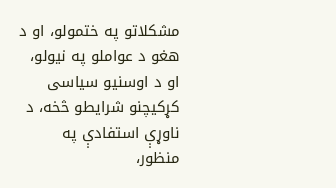مشکلاتو په ختمولو، او د هغو د عواملو په نیولو، او د اوسنیو سیاسی کړکیچنو شرایطو څخه، د ناوړې استفادې په منظور،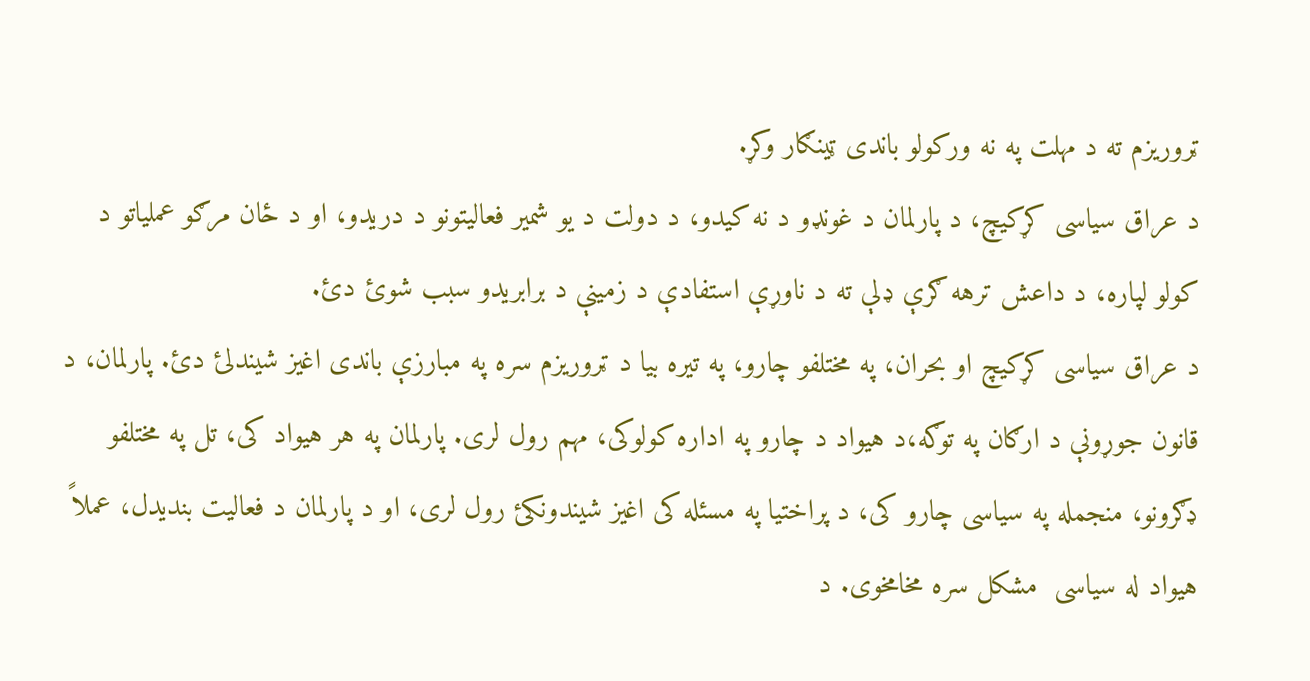ټروریزم ته د مهلت په نه ورکولو باندی ټینګار وکړ.
د عراق سیاسی کړکیچ، د پارلمان د غونډو د نه کیدو، د دولت د یو شمیر فعالیتونو د دریدو، او د ځان مرګو عملیاتو د کولو لپاره، د داعش ترهه ګرې ډلې ته د ناوړې استفادې د زمینې د برابریدو سبب شوئ دئ.
د عراق سیاسی کړکیچ او بحران، په مختلفو چارو، په تیره بیا د ټروریزم سره په مبارزې باندی اغیز شیندلئ دئ. پارلمان، د قانون جوړونې د ارګان په توګه،د هیواد د چارو په اداره کولوکی، مهم رول لری. پارلمان په هر هیواد کی، تل په مختلفو ډګرونو، منجمله په سیاسی چارو کی، د پراختیا په مسئله کی اغیز شیندونکئ رول لری، او د پارلمان د فعالیت بندیدل، عملاً هیواد له سیاسی  مشکل سره مخامخوی. د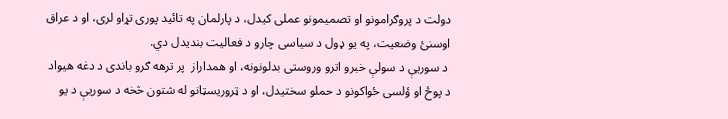دولت د پروګرامونو او تصمیمونو عملی کیدل، د پارلمان په تائید پوری تړاو لری، او د عراق اوسنئ وضعیت، په یو ډول د سیاسی چارو د فعالیت بندیدل دي.
 د سوریې د سولې خبرو اترو وروستی بدلونونه، او همداراز  پر ترهه ګرو باندی د دغه هیواد د پوځ او ؤلسی ځواکونو د حملو سختیدل، او د ټروریسټانو له شتون څخه د سوریې د یو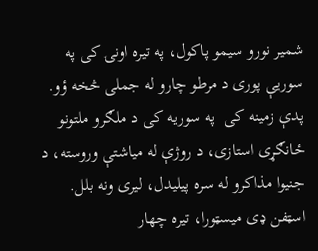شمیر نورو سیمو پاکول، په تیره اونۍ کی په سوریې پوری د مرطو چارو له جملی څخه ؤو.
پدې زمینه کی  په سوریه کی د ملګرو ملتونو ځانګړی استازی، د روژې له میاشتې وروسته، د جنیوا مذاکرو له سره پیلیدل، لیری ونه بلل.
اسټفن ډی میسټورا، تیره چهار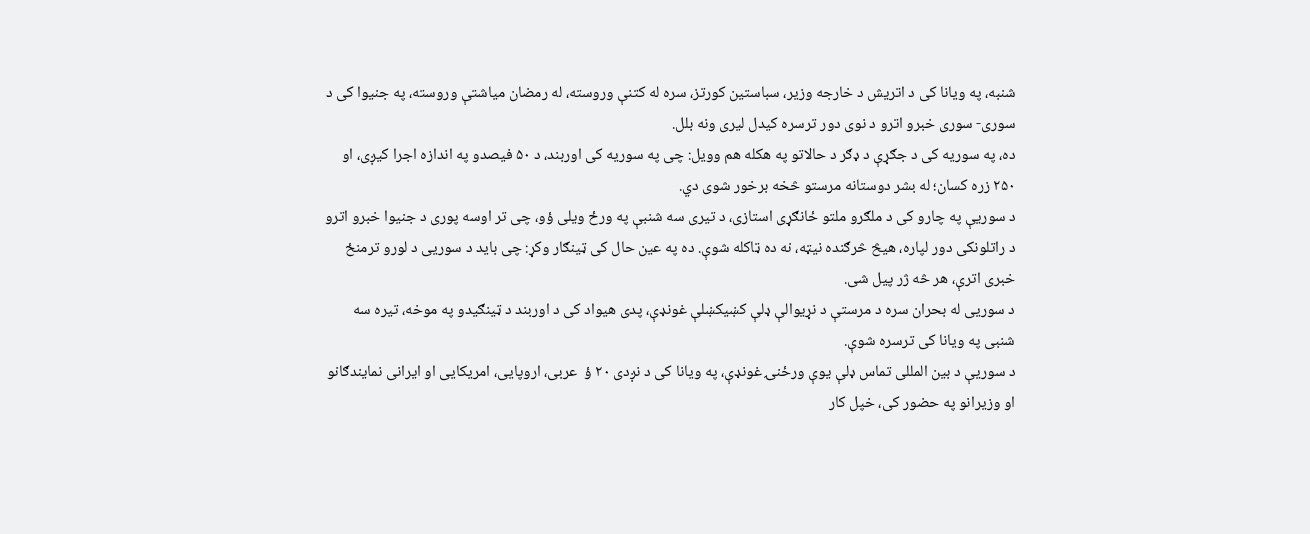شنبه، په ویانا کی د اتریش د خارجه وزیر، سباستین کورتز، سره له کتنې وروسته، له رمضان میاشتې وروسته، په جنیوا کی د سوری- سوری خبرو اترو د نوی دور ترسره کیدل لیری ونه بلل.
ده، په سوریه کی د جګړې د ډګر د حالاتو په هکله هم وویل: چی په سوریه کی اوربند، د ۵۰ فیصدو په اندازه اجرا کیږی، او  ۲۵۰ زره کسان؛ له بشر دوستانه مرستو څخه برخور شوی دي.
د سوریې په چارو کی د ملګرو ملتو ځانګړی استازی، د تیری سه شنبې په ورځ ویلی ؤو، چی تر اوسه پوری د جنیوا خبرو اترو د راتلونکی دور لپاره، هیڅ څرګنده نیټه، نه ده ټاکله شوې. ده په عین حال کی ټینګار وکړ: چی باید د سوریی د لورو ترمنځ خبری اترې، هر څه ژر پیل شی.
د سوریی له بحران سره د مرستې د نړیوالې ډلې کښیکښلې غونډې، پدی هیواد کی د اوربند د ټینګیدو په موخه، تیره سه شنبی په ویانا کی ترسره شوې.
د سوریې د بین المللی تماس ډلې یوې ورځنۍ غونډې، په ویانا کی د نږدی ۲۰ ؤ  عربی، اروپایی، امریکایی او ایرانی نمایندګانو او وزیرانو په حضور کی، خپل کار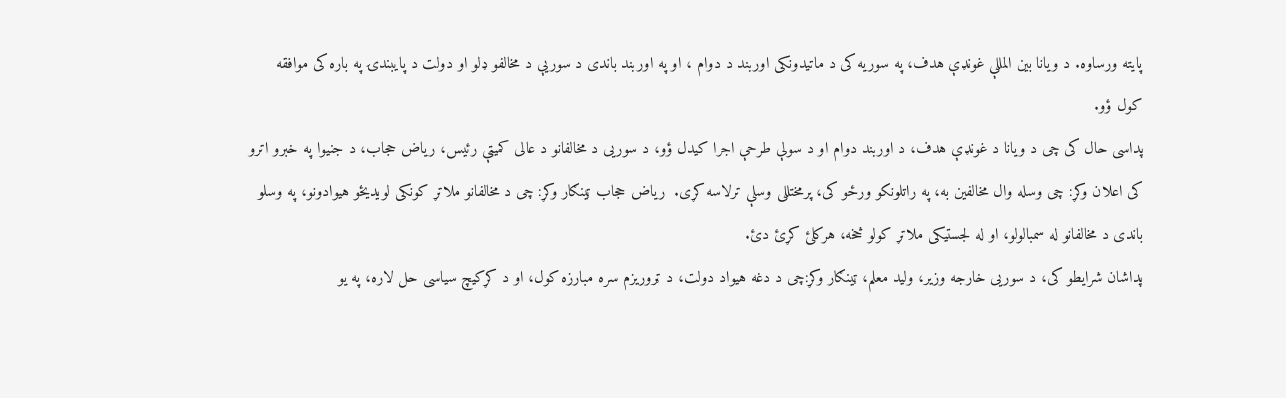پایته ورساوه. د ویانا بین المللې غونډې هدف، په سوریه کی د ماتیدونکی اوربند د دوام ، او په اوربند باندی د سوریې د مخالفو ډلو او دولت د پایبندۍ په باره کی موافقه کول ؤو.
پداسی حال کی چی د ویانا د غونډې هدف، د اوربند دوام او د سولې طرحې اجرا کیدل ؤو، د سوریی د مخالفانو د عالی کمیټې رئیس، ریاض حجاب، د جنیوا په خبرو اترو کی اعلان وکړ: چی وسله وال مخالفین به، په راتلونکو ورځو کی، پرمختللی وسلې ترلاسه کړی.  ریاض حجاب ټینګار وکړ: چی د مخالفانو ملاتړ کونکی لویدیځو هیوادونو، په وسلو باندی د مخالفانو له سمبالولو، او له لجستیکی ملاتړ کولو څخه، هرکلئ کړئ دئ.
پداشان شرایطو کی، د سوریی خارجه وزیر، ولید معلم، ټینګار وکړ:چی د دغه هیواد دولت، د ټروریزم سره مبارزه کول، او د کړکیچ سیاسی حل لاره، په یو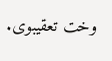وخت تعقیبوی.